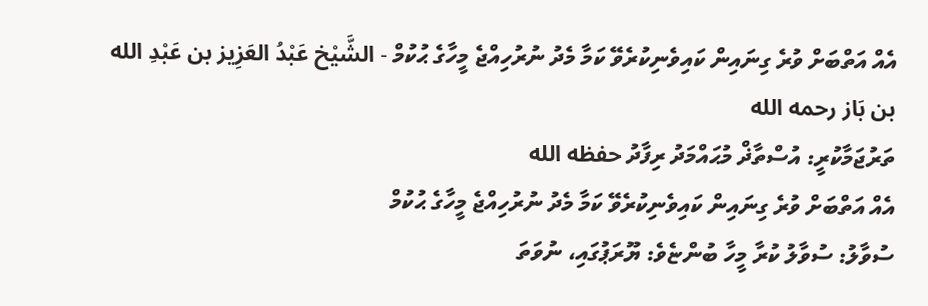އެއް އަތްބަށް ވުރެ ގިނައިން ކައިވެނިކުރެވޭ ކަމާ މެދު ނުރުހިއްޖެ މީހާގެ ޙުކުމް - الشَّيْخ عَبْدُ العَزِيز بن عَبْدِ الله بن بَاز رحمه الله
ތަރުޖަމާކުރީ: އުސްތާޛް މުޙައްމަދު ރިފާދު حفظه الله
އެއް އަތްބަށް ވުރެ ގިނައިން ކައިވެނިކުރެވޭ ކަމާ މެދު ނުރުހިއްޖެ މީހާގެ ޙުކުމް
ސުވާލު: ސުވާލު ކުރާ މީހާ ބުންޏެވެ: ޔޫރަޕުގައި، ނުވަތަ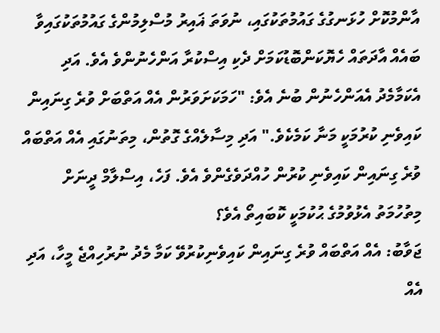އާންމުކޮށް ހުޅަނގުގެ ގައުމުތަކުގައި، ނުވަތަ ޣައިރު މުސްލިމުންގެ ގައުމުތަކުގައިވާ ބައެއް އާދަތައް ހެޔޮކަންބޮޑުކަމަށް ދެކި އިސްކުރާ އަންހެނުންވެ އެވެ. އަދި އެކަމާމެދު އެއަންހެނުން ބުނެ އެވެ: "ހަމަކަށަވަރުން އެއް އަތްބަށް ވުރެ ގިނައިން ކައިވެނި ކުރުމަކީ މަނާ ކަމެކެވެ." އަދި މިސާލެއްގެ ގޮތުން، މިތަނުގައި އެއް އަތްބައް ވުރެ ގިނައިން ކައިވެނި ކުރުން ހުއްދަވެގެންވެ އެވެ. ފަހެ، އިސްލާމް ދީނަށް މިތުހުމަތު އެޅުވުމުގެ ޙުކުމަކީ ކޮބައިތޯ އެވެ؟
ޖަވާބު: އެއް އަތްބައް ވުރެ ގިނައިން ކައިވެނިކުރުވޭ ކަމާ މެދު ނުރުހިއްޖެ މީހާ، އަދި އެއް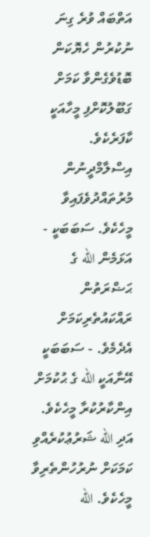އަތްބައް ވުރެ ގިނަ ނުކުރުން ހެޔޮކަން ބޮޑުވެގެންވާ ކަމަށް ގަބޫލުކޮށްފި މީހާއަކީ ކާފަރެކެވެ. އިސްލާމްދީނުން މުރުތައްދުވެފައިވާ މީހެކެވެ. ސަބަބަކީ - އަޅަމެން الله ގެ ޙަޟްރަތުން ރައްކައުތެރިކަމަށް އެދެމެވެ. - ސަބަބަކީ އޭނާއަކީ الله ގެ ޙުކުމަށް އިންކާރުކުރާ މީހެކެވެ. އަދި الله ޝަރުޢުކުރެއްވި ކަމަކަށް ނުރުހުންތެރިވާ މީހެކެވެ. الله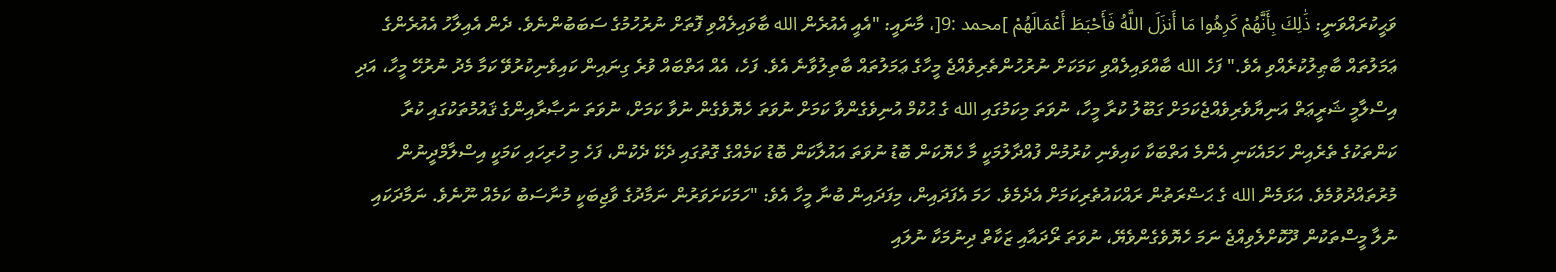ވަޙީކުރައްވަނީ: ذَٰلِكَ بِأَنَّهُمْ كَرِهُوا مَا أَنزَلَ اللَّهُ فَأَحْبَطَ أَعْمَالَهُمْ ]محمد :9[، މާނައީ: "އެއީ އެއުރެން الله ބާވައިލެއްވި ފޮތަށް ނުރުހުމުގެ ސަބަބުންނެވެ. ދެން އެއިލާހު އެއުރެންގެ ޢަމަލުތައް ބާޠިލުކުރެއްވި އެވެ." ފަހެ الله ބާއްވައިލެއްވި ކަމަކަށް ނުރުހުންތެރިވެއްޖެ މީހާގެ ޢަމަލުތައް ބާތިލުވާނެ އެވެ. ފަހެ، އެއް އަތްބައް ވުރެ ގިނައިން ކައިވެނިކުރުވޭ ކަމާ މެދު ނުރުހޭ މީހާ، އަދި އިސްލާމީ ޝަރީޢަތް އަނިޔާވެރިވެއްޖެކަމަށް ގަބޫލު ކުރާ މީހާ، ނުވަތަ މިކަމުގައި الله ގެ ޙުކުމް އުނިވެގެންވާ ކަމަށް ނުވަތަ ހެޔޮވެގެން ނުވާ ކަމަށް، ނުވަތަ ނަޞާރާއިންގެ ޤައުމުތަކުގައި ކުރާ ކަންތަކުގެ ތެރެއިން ހަމައެކަނި އެންމެ އަތްބަކާ ކައިވެނި ކުރުމުން ފުއްދާލުމަކީ މާ ހެޔޮކަން ބޮޑު ނުވަތަ އައުލާކަން ބޮޑު ކަމެއްގެ ގޮތުގައި ދެކޭ ދެކުން، ފަހެ މި ހުރިހައި ކަމަކީ އިސްލާމްދީނުން މުރުތައްދުވުމެވެ. އަޅަމެން الله ގެ ޙަޟްރަތުން ރައްކައުތެރިކަމަށް އެދެމެވެ. ހަމަ އެފަދައިން، މިފަދައިން ބުނާ މީހާ އެވެ: "ހަމަކަށަވަރުން ނަމާދުގެ ވާޖިބަކީ މުނާސަބު ކަމެއް ނޫނެވެ. ނަމާދަކައި ނުލާ މީސްތަކުން ދޫކޮށްލެވިއްޖެ ނަމަ ހެޔޮވެގެންވެޔޭ، ނުވަތަ ރޯދައާއި ޒަކާތް ދިނުމަކާ ނުލައި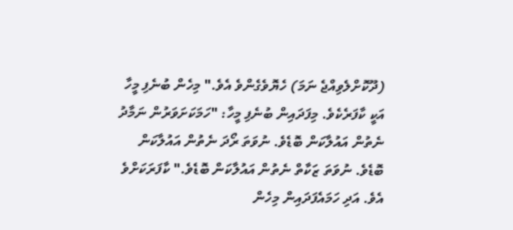(ދޫކޮށްލެވިއްޖެ ނަމަ) ހެޔޮވެގެންވެ އެވެ." މިހެން ބުނެފި މީހާ އަކީ ކާފަރެކެވެ. މިފަދައިން ބުނެފި މީހާ: "ހަމަކަށަވަރުން ނަމާދު ނެތުން އައުލާކަން ބޮޑެވެ. ނުވަތަ ރޯދަ ނެތުން އައުލާކަން ބޮޑެވެ. ނުވަތަ ޒަކާތް ނެތުން އައުލާކަން ބޮޑެވެ." ކާފަރަކަށްވެ އެވެ. އަދި ހަމައެފަދައިން މިހެން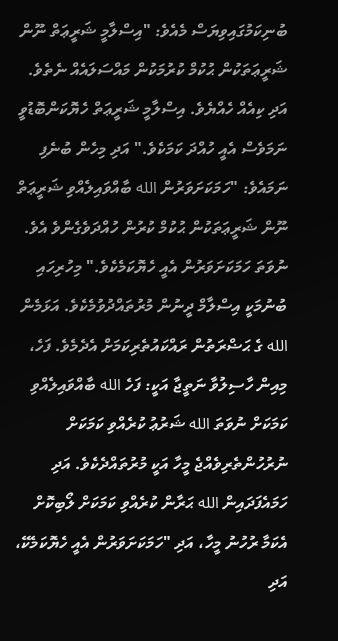ބުނިކަމުގައިވިޔަސް މެއެވެ: "އިސްލާމީ ޝަރީޢަތް ނޫން ޝަރީޢަތަކުން ޙުކުމް ކުރުމަކުން މައްސަލައެއް ނެތެވެ. އަދި ކިއެއް ހެއްޔެވެ. އިސްލާމީ ޝަރީޢަތް ހެޔޮކަންބޮޑުވީ ނަމަވެސް އެއީ ހުއްދަ ކަމަކެވެ." އަދި މިހެން ބުނެފި ނަމައެވެ: "ހަމަކަށަވަރުން الله ބާއްވައިލެއްވި ޝަރީޢަތް ނޫން ޝަރީޢަތަކުން ޙުކުމް ކުރުން ހުއްދަވެގެންވެ އެވެ. ނުވަތަ ހަމަކަށަވަރުން އެއީ ހެޔޮކަމެކެވެ." މިހުރިހައި ބުނުމަކީ އިސްލާމް ދީނުން މުރުތައްދުވުމެކެވެ. އަޅަމެން الله ގެ ޙަޟްރަތުން ރައްކައުތެރިކަމަށް އެދެމެވެ. ފަހެ، މިއިން ހާސިލުވާ ނަތީޖާ އަކީ: ފަހެ الله ބާއްވައިލެއްވި ކަމަކަށް ނުވަތަ الله ޝަރުޢު ކުރެއްވި ކަމަކަށް ނުރުހުންތެރިވެއްޖެ މީހާ އަކީ މުރުތައްދެކެވެ. އަދި ހަމައެފަދައިން الله ޙަރާން ކުރެއްވި ކަމަކަށް ލޯބިކޮށް އެކަމާ ރުހުނު މީހާ، އަދި "ހަމަކަށަވަރުން އެއީ ހެޔޮކަމެކޭ، އަދި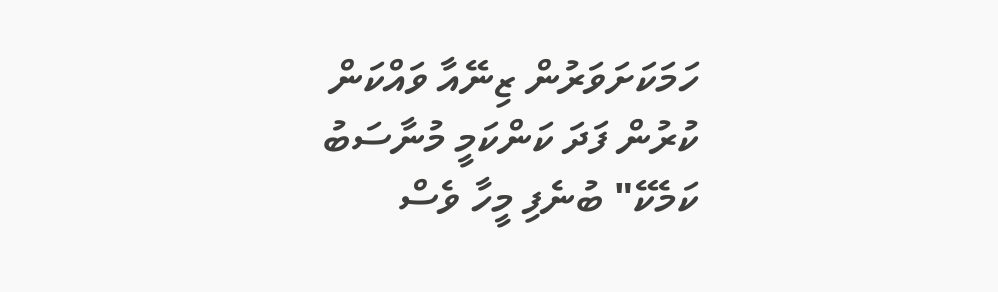ހަމަކަށަވަރުން ޒިނޭއާ ވައްކަން ކުރުން ފަދަ ކަންކަމީ މުނާސަބު ކަމެކޭ" ބުނެފި މީހާ ވެސް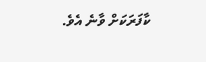ކާފަރަކަށް ވާނެ އެވެ.